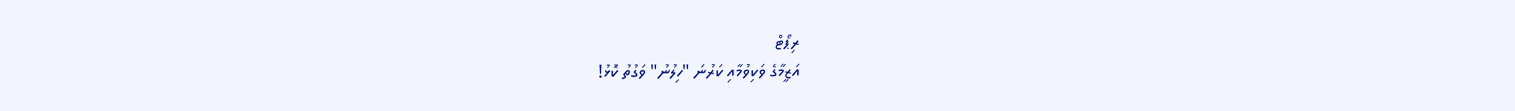ރިޕޯޓް
އަޒީމާގެ ވަކިވުމާއި ކަރުނަ "ހިލުނު" ވަގުތު ކޮޅު!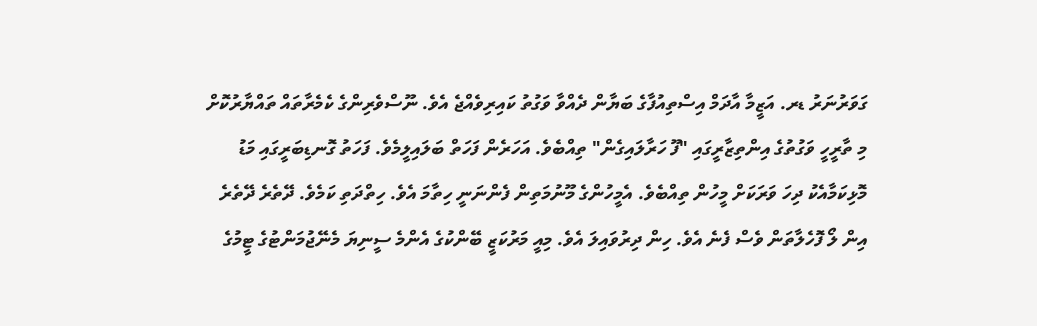ގަވަރުނަރު ޑރ. އަޒީމާ އާދަމް އިސްތިއުފާގެ ބަޔާން ދެއްވާ ވަގުތު ކައިރިވެއްޖެ އެވެ. ނޫސްވެރިންގެ ކެމެރާތައް ތައްޔާރުކޮށް މި ތާރީހީ ވަގުތުގެ އިންތިޒާރީގައި "ފޫ ހަރާލައިގެން" ތިއްބެވެ. އަހަރެން ފަހަތް ބަލައިލީމެވެ. ފަހަތު ގޮނޑިބަރީގައި މަޑު މޮޅިކަމާއެކު ދިހަ ވަރަކަށް މީހުން ތިއްބެވެ. އެމީހުންގެ މޫނުމަތިން ފެންނަނީ ހިތާމަ އެވެ. ހިތްދަތި ކަމެވެ. ދޭތެރެ ދޭތެރެ އިން ލޯ ފޮހެލާތަން ވެސް ފެނެ އެވެ. ހިން ދިރުވައިލަ އެވެ. މިއީ މަރުކަޒީ ބޭންކުގެ އެންމެ ސީނިޔަ މެނޭޖުމަންޓުގެ ޓީމުގެ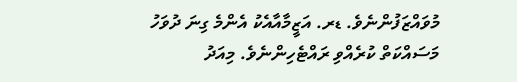މުވައްޒަފުންނެވެ. ޑރ. އަޒީމާއާއެކު އެންމެ ގިނަ ދުވަހު މަސައްކަތް ކުރެއްވި ރައްޓެހިންނެވެ. މިއަދު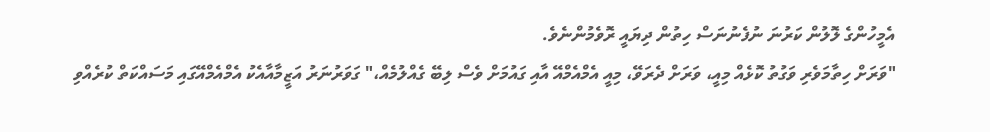އެމީހުންގެ ލޮލުން ކަރުނަ ނުފެނުނަސް ހިތުން ދިޔައީ ރޮވެމުންނެވެ.
"ވަރަށް ހިތާމަވެރި ވަގުތު ކޮޅެއް މިއީ، ވަރަށް ދެރަވޭ، މިއީ އެމްއެމްއޭ އާއި ގައުމަށް ވެސް ލިބޭ ގެއްލުމެއް،" ގަވަރުނަރު އަޒީމާއާއެކު އެމްއެމްއޭގައި މަސައްކަތް ކުރެއްވި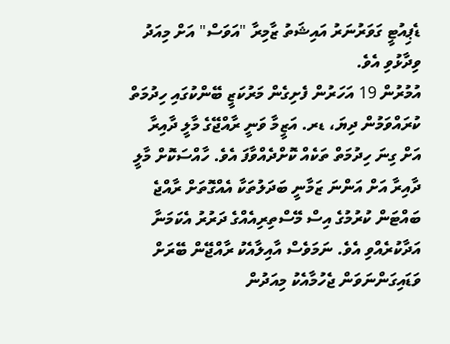ޑެޕިއުޓީ ގަވަރުނަރު އައިޝަތު ޒާމިރާ "އަވަސް" އަށް މިއަދު ވިދާޅުވި އެވެ.
އުމުރުން 19 އަހަރުން ފެށިގެން މަރުކަޒީ ބޭންކުގައި ހިދުމަތް ކުރައްވަމުން ދިޔަ، ޑރ. އަޒީމާ ވަނީ ރާއްޖޭގެ މާލީ ދާއިރާ އަށް ގިނަ ހިދުމަތް ތަކެއް ކޮށްދެއްވާފަ އެވެ. ހާއްސަކޮށް މާލީ ދާއިރާ އަށް އަންނަ ޒަމާނީ ބަދަލުތަކާ އެއްގޮތަށް ރާއްޖެ ބައްޓަން ކުރުމުގެ އިސް މޭސްތިރިއެއްގެ ދަރުރު އެކަމަނާ އަދާކުރެއްވި އެވެ. ނަމަވެސް އާއިލާއެކު ރާއްޖޭން ބޭރަށް ވަޑައިގަންނަވަން ޖެހުމާއެކު މިއަދުން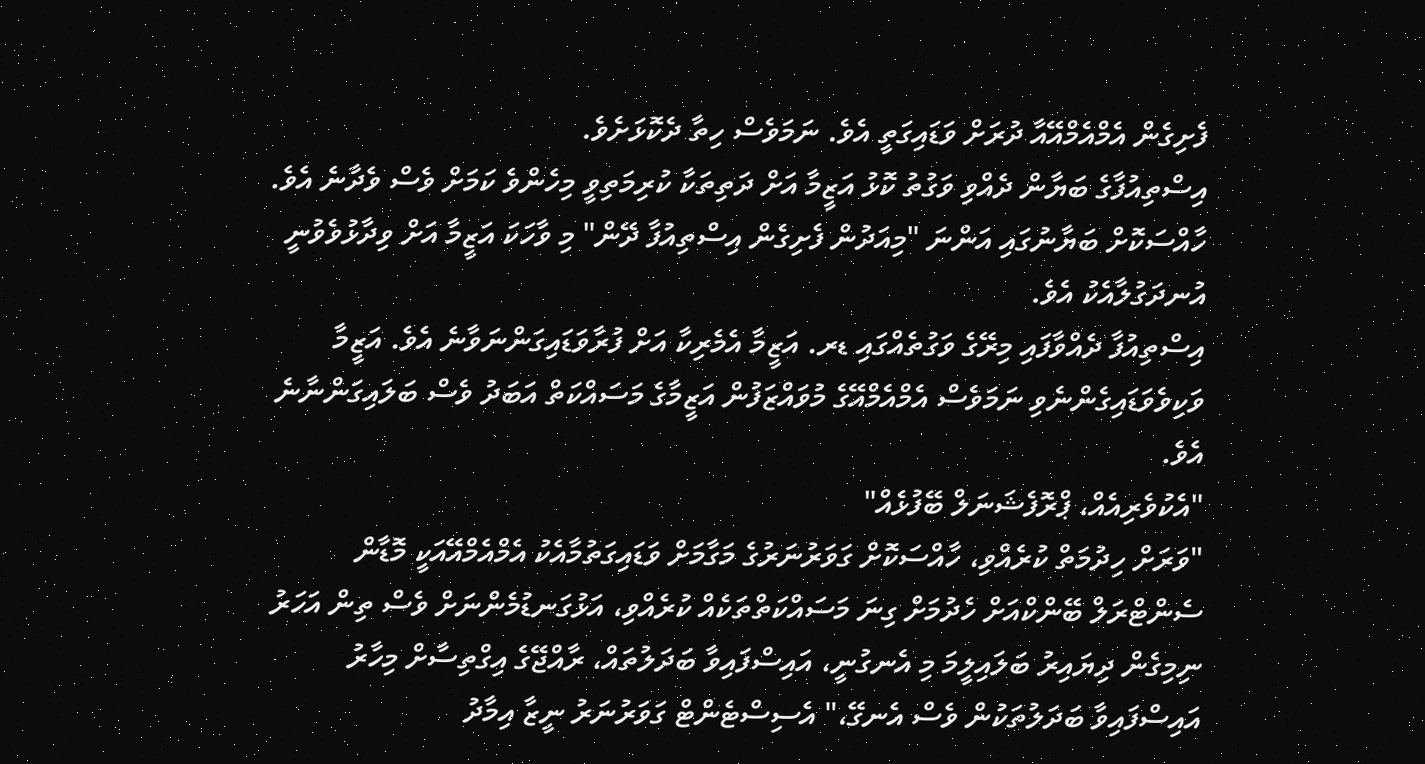ފެށިގެން އެމްއެމްއޭއާ ދުރަށް ވަޑައިގަތީ އެވެ. ނަމަވެސް ހިތާ ދެކޮޅަށެވެ.
އިސްތިއުފާގެ ބަޔާން ދެއްވި ވަގުތު ކޮޅު އަޒީމާ އަށް ދަތިތަކާ ކުރިމަތިވީ މިހެންވެ ކަމަށް ވެސް ވެދާނެ އެވެ. ހާއްސަކޮށް ބަޔާނުގައި އަންނަ "މިއަދުން ފެށިގެން އިސްތިއުފާ ދޭން" މި ވާހަކަ އަޒީމާ އަށް ވިދާޅުވެވުނީ އުނދަގުލާއެކު އެވެ.
އިސްތިއުފާ ދެއްވާފައި މިރޭގެ ވަގުތެއްގައި ޑރ. އަޒީމާ އެމެރިކާ އަށް ފުރާވަޑައިގަންނަވާނެ އެވެ. އަޒީމާ ވަކިވެވަޑައިގެންނެވި ނަމަވެސް އެމްއެމްއޭގެ މުވައްޒަފުން އަޒީމާގެ މަސައްކަތް އަބަދު ވެސް ބަލައިގަންނާނެ އެވެ.
"އެކުވެރިއެއް، ޕްރޮފެޝަނަލް ބޭފުޅެއް"
"ވަރަށް ހިދުމަތް ކުރެއްވި، ހާއްސަކޮށް ގަވަރުނަރުގެ މަގާމަށް ވަޑައިގަތުމާއެކު އެމްއެމްއޭއަކީ މޮޑާން ސެންޓްރަލް ބޭންކްއަށް ހެދުމަށް ގިނަ މަސައްކަތްތަކެއް ކުރެއްވި، އަޅުގަނޑުމެންނަށް ވެސް ތިން އަހަރު ނިމިގެން ދިޔައިރު ބަލައިލީމަ މި އެނގުނީ، އައިސްފައިވާ ބަދަލުތައް، ރާއްޖޭގެ އިގްތިސާށް މިހާރު އައިސްފައިވާ ބަދަލުތަކުން ވެސް އެނގޭ،" އެސިސްޓެންޓް ގަވަރުނަރު ނީޒާ އިމާދު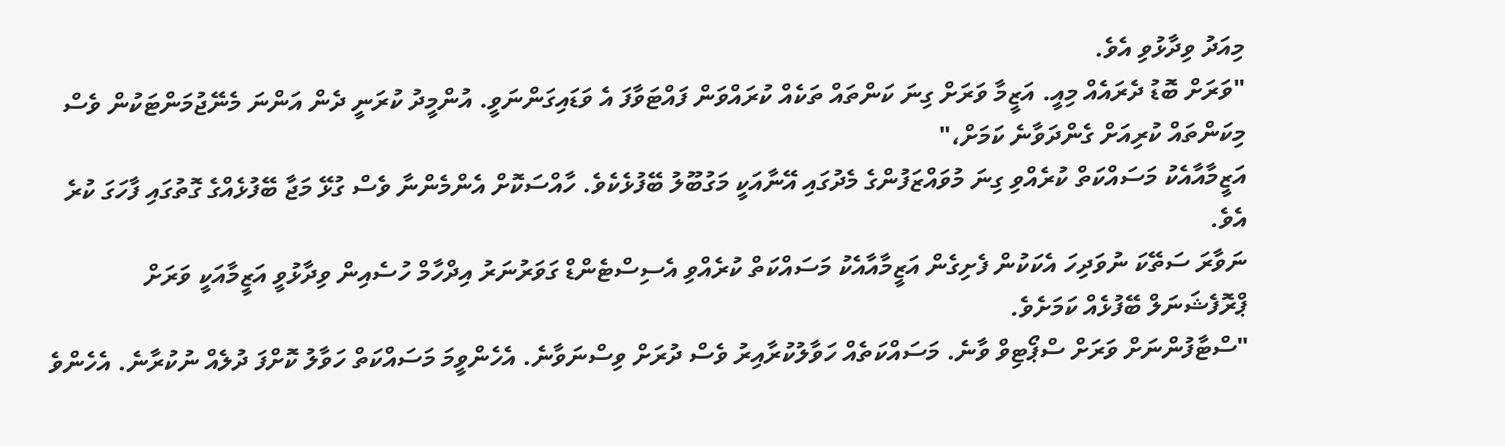މިއަދު ވިދާޅުވި އެވެ.
"ވަރަށް ބޮޑު ދެރައެއް މިއީ. އަޒީމާ ވަރަށް ގިނަ ކަންތައް ތަކެއް ކުރައްވަން ފައްޓަވާފަ އެ ވަޑައިގަންނަވީ. އުންމީދު ކުރަނީ ދެން އަންނަ މެނޭޖުމަންޓަކުން ވެސް މިކަންތައް ކުރިއަށް ގެންދަވާނެ ކަމަށް،"
އަޒީމާއާއެކު މަސައްކަތް ކުރެއްވި ގިނަ މުވައްޒަފުންގެ މެދުގައި އޭނާއަކީ މަގުބޫލު ބޭފުޅެކެވެ. ހާއްސަކޮށް އެންމެންނާ ވެސް ގުޅޭ މަޖާ ބޭފުޅެއްގެ ގޮތުގައި ފާހަގަ ކުރެ އެވެ.
ނަވާރަ ސަތޭކަ ނުވަދިހަ އެކަކުން ފެށިގެން އަޒީމާއާއެކު މަސައްކަތް ކުރެއްވި އެސިސްޓެންޑް ގަވަރުނަރު އިދްހާމް ހުސެއިން ވިދާޅުވީ އަޒީމާއަކީ ވަރަށް ޕްރޮފެޝަނަލް ބޭފުޅެއް ކަމަށެވެ.
"ސްޓާފުންނަށް ވަރަށް ސްޕޯޓިވް ވާނެ. މަސައްކަތެއް ހަވާލުކުރާއިރު ވެސް ދުރަށް ވިސްނަވާނެ. އެހެންވީމަ މަސައްކަތް ހަވާލު ކޮށްފަ ދުލެއް ނުކުރާނެ. އެހެންވެ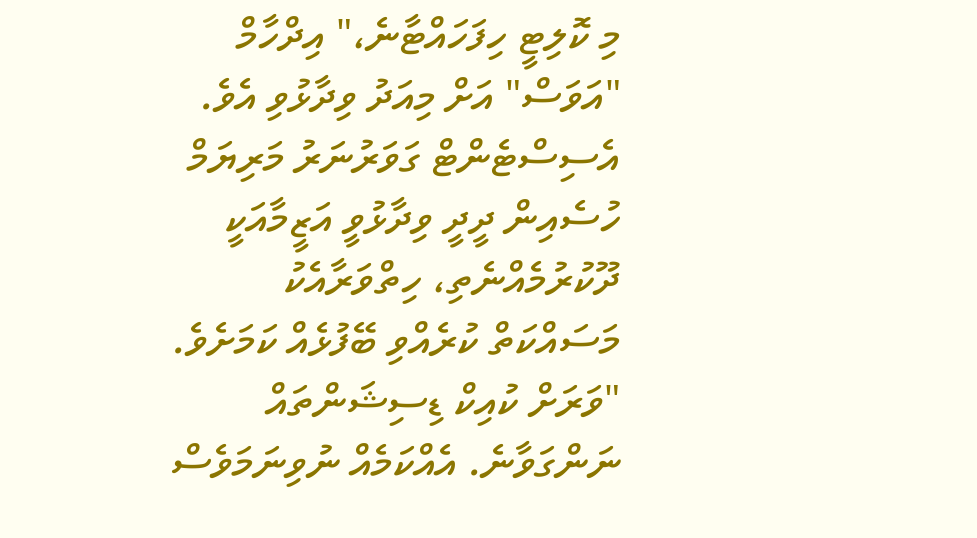މި ކޮލިޓީ ހިފަހައްޓާނެ،" އިދްހާމް "އަވަސް" އަށް މިއަދު ވިދާޅުވި އެވެ.
އެސިސްޓެންޓް ގަވަރުނަރު މަރިޔަމް ހުސެއިން ދީދީ ވިދާޅުވީ އަޒީމާއަކީ ދޫކުރުމެއްނެތި، ހިތްވަރާއެކު މަސައްކަތް ކުރެއްވި ބޭފުޅެއް ކަމަށެވެ.
"ވަރަށް ކުއިކް ޑިސިޝަންތައް ނަންގަވާނެ. އެއްކަމެއް ނުވިނަމަވެސް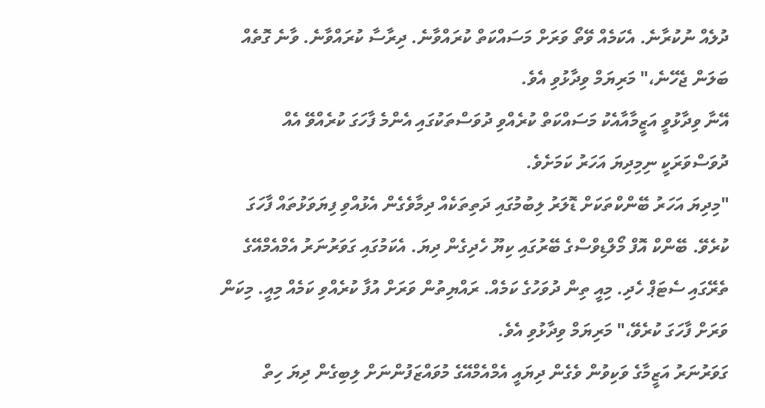ދުލެއް ނުކުރާނެ. އެކަމެއް ވޭތޯ ވަރަށް މަސައްކަތް ކުރައްވާނެ. ދިރާސާ ކުރައްވާނެ. ވާނެ ގޮތެއް ބަލަން ޖެހޭނެ،" މަރިޔަމް ވިދާޅުވި އެވެ.
އޭނާ ވިދާޅުވީ އަޒީމާއާއެކު މަސައްކަތް ކުރެއްވި ދުވަސްތަކުގައި އެންމެ ފާހަގަ ކުރެއްވޭ އެއް ދުވަސްވަރަކީ ނިމިދިޔަ އަހަރު ކަމަށެވެ.
"މިދިޔަ އަހަރު ބޭންކްތަކަށް ޑޮލަރު ލިބުމުގައި ދަތިތަކެއް ދިމާވެގެން އެޅުއްވި ފިޔަވަޅުތައް ފާހަގަ ކުރެވޭ. ބޭންކް އޮފް މޯލްޑިވްސްގެ ބޭރުގައި ކިޔޫ ހެދިގެން ދިޔަ. އެކަމުގައި ގަވަރުނަރު އެމްއެމްއޭގެ ތެރޭގައި ސެޓަޕް ހެދި. މިއީ ތިން ދުވަހުގެ ކަމެއް. ރައްޔިތުން ވަރަށް އުފާ ކުރެއްވި ކަމެއް މިއީ. މިކަން ވަރަށް ފާހަގަ ކުރެވޭ،" މަރިޔަމް ވިދާޅުވި އެވެ.
ގަވަރުނަރު އަޒީމާގެ ވަކިވުން ވެގެން ދިޔައީ އެމްއެމްއޭގެ މުވައްޒަފުންނަށް ލިބިގެން ދިޔަ ހިތް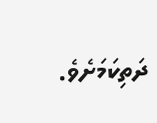ދަތިކަމަށެވެ.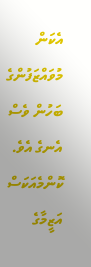އެކަން މުވައްޒަފުންގެ ބަހުން ވެސް އެނގެ އެވެ. ކޮންމެއަކަސް އަޒީމާގެ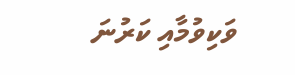ވަކިވުމާއި ކަރުނަ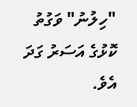"ހިލުނު" ވަގުތު ކޮޅުގެ އަސަރު ގަދަ އެވެ.